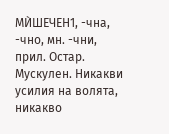МЍШЕЧЕН1, -чна, -чно, мн. -чни, прил. Остар. Мускулен. Никакви усилия на волята, никакво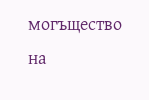могъщество на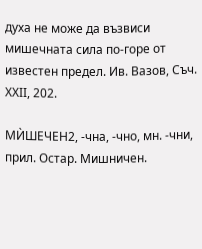духа не може да възвиси мишечната сила по-горе от известен предел. Ив. Вазов, Съч. ХХII, 202.

МЍШЕЧЕН2, -чна, -чно, мн. -чни, прил. Остар. Мишничен.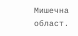Мишечна област.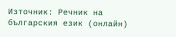Източник: Речник на българския език (онлайн)